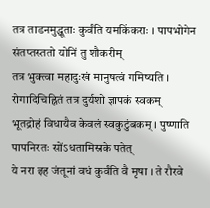तत्र ताडनमुद्धूताः कुर्वंति यमकिंकराः । पापभोगेन संतप्तस्ततो योनिं तु शौकरीम्
तत्र भुक्त्वा महादुःखं मानुषत्वं गमिष्यति । रोगादिचिह्नितं तत्र दुर्यशो ज्ञापकं स्वकम्
भूतद्रोहं विधायैव केवलं स्वकुटुंबकम् । पुष्णाति पापनिरतः सोंऽधतामिस्रके पतेत्
ये नरा इह जंतूनां वधं कुर्वंति वै मृषा । ते रौरवे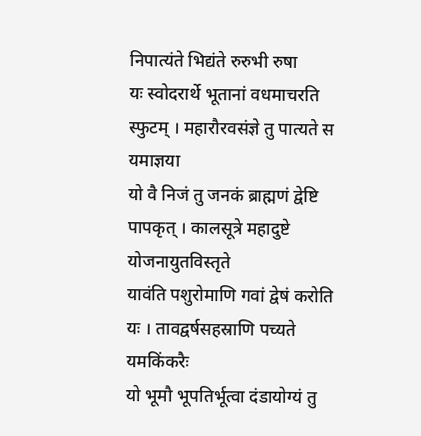निपात्यंते भिद्यंते रुरुभी रुषा
यः स्वोदरार्थे भूतानां वधमाचरति स्फुटम् । महारौरवसंज्ञे तु पात्यते स यमाज्ञया
यो वै निजं तु जनकं ब्राह्मणं द्वेष्टि पापकृत् । कालसूत्रे महादुष्टे योजनायुतविस्तृते
यावंति पशुरोमाणि गवां द्वेषं करोति यः । तावद्वर्षसहस्राणि पच्यते यमकिंकरैः
यो भूमौ भूपतिर्भूत्वा दंडायोग्यं तु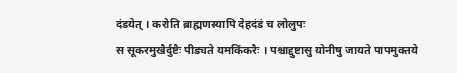दंडयेत् । करोति ब्राह्मणस्यापि देहदंडं च लोलुपः
स सूकरमुखैर्दुष्टैः पीड्यते यमकिंकरैः । पश्चाद्दुष्टासु योनीषु जायते पापमुक्तये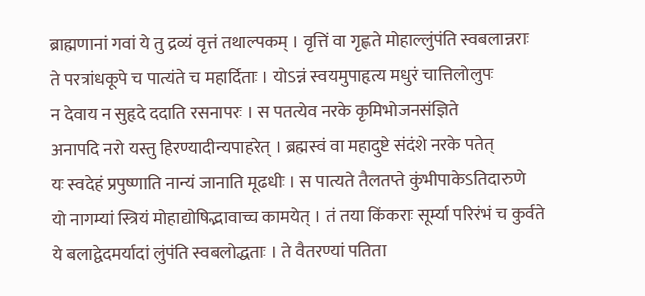ब्राह्मणानां गवां ये तु द्रव्यं वृत्तं तथाल्पकम् । वृत्तिं वा गृह्णते मोहाल्लुंपंति स्वबलान्नराः
ते परत्रांधकूपे च पात्यंते च महार्दिताः । योऽन्नं स्वयमुपाहृत्य मधुरं चात्तिलोलुपः
न देवाय न सुहृदे ददाति रसनापरः । स पतत्येव नरके कृमिभोजनसंज्ञिते
अनापदि नरो यस्तु हिरण्यादीन्यपाहरेत् । ब्रह्मस्वं वा महादुष्टे संदंशे नरके पतेत्
यः स्वदेहं प्रपुष्णाति नान्यं जानाति मूढधीः । स पात्यते तैलतप्ते कुंभीपाकेऽतिदारुणे
यो नागम्यां स्त्रियं मोहाद्योषिद्भावाच्च कामयेत् । तं तया किंकराः सूर्म्या परिरंभं च कुर्वते
ये बलाद्वेदमर्यादां लुंपंति स्वबलोद्धताः । ते वैतरण्यां पतिता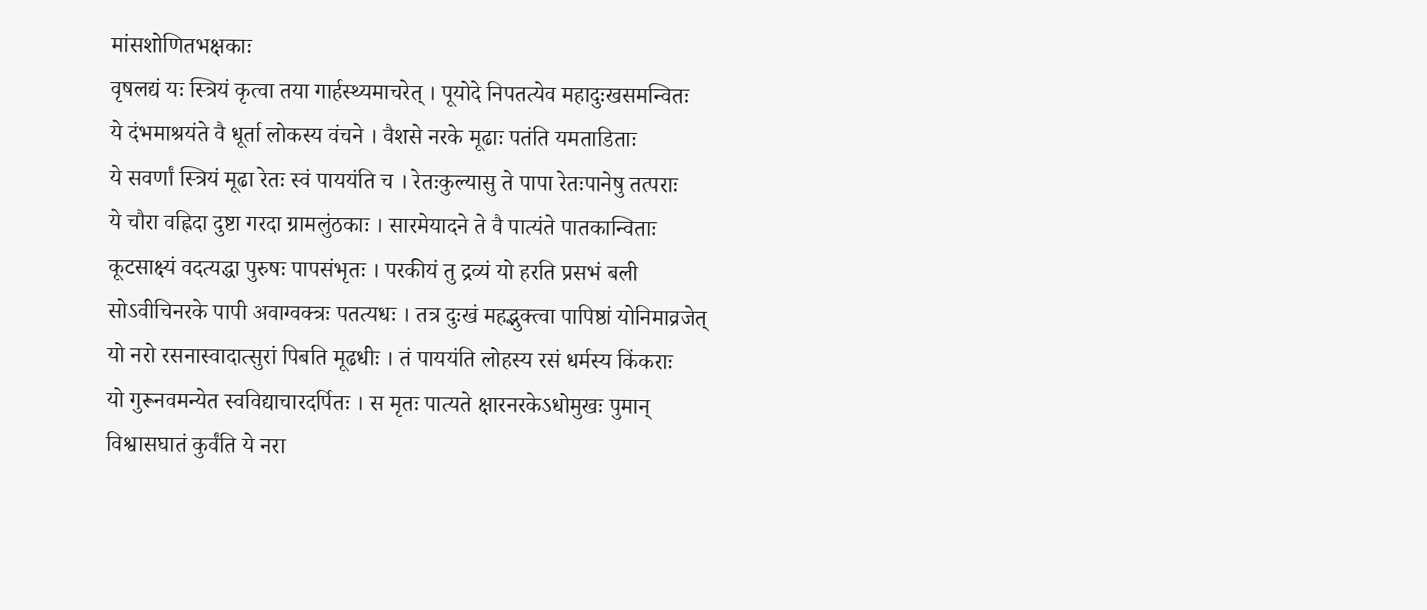मांसशोणितभक्षकाः
वृषलद्यं यः स्त्रियं कृत्वा तया गार्हस्थ्यमाचरेत् । पूयोदे निपतत्येव महादुःखसमन्वितः
ये दंभमाश्रयंते वै धूर्ता लोकस्य वंचने । वैशसे नरके मूढाः पतंति यमताडिताः
ये सवर्णां स्त्रियं मूढा रेतः स्वं पाययंति च । रेतःकुल्यासु ते पापा रेतःपानेषु तत्पराः
ये चौरा वह्निदा दुष्टा गरदा ग्रामलुंठकाः । सारमेयादने ते वै पात्यंते पातकान्विताः
कूटसाक्ष्यं वदत्यद्धा पुरुषः पापसंभृतः । परकीयं तु द्रव्यं यो हरति प्रसभं बली
सोऽवीचिनरके पापी अवाग्वक्त्रः पतत्यधः । तत्र दुःखं महद्भुक्त्वा पापिष्ठां योनिमाव्रजेत्
यो नरो रसनास्वादात्सुरां पिबति मूढधीः । तं पाययंति लोहस्य रसं धर्मस्य किंकराः
यो गुरूनवमन्येत स्वविद्याचारदर्पितः । स मृतः पात्यते क्षारनरकेऽधोमुखः पुमान्
विश्वासघातं कुर्वंति ये नरा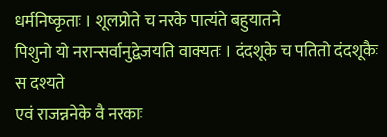धर्मनिष्कृताः । शूलप्रोते च नरके पात्यंते बहुयातने
पिशुनो यो नरान्सर्वानुद्वेजयति वाक्यतः । दंदशूके च पतितो दंदशूकैः स दश्यते
एवं राजन्ननेके वै नरकाः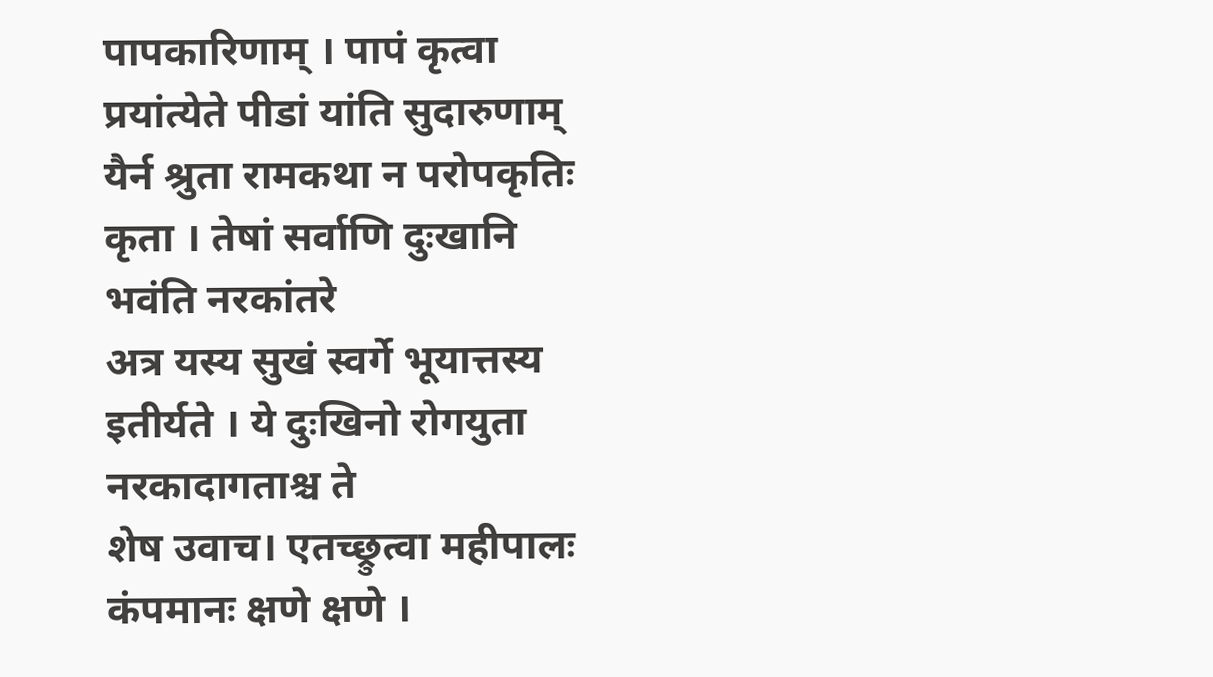पापकारिणाम् । पापं कृत्वा प्रयांत्येते पीडां यांति सुदारुणाम्
यैर्न श्रुता रामकथा न परोपकृतिः कृता । तेषां सर्वाणि दुःखानि भवंति नरकांतरे
अत्र यस्य सुखं स्वर्गे भूयात्तस्य इतीर्यते । ये दुःखिनो रोगयुता नरकादागताश्च ते
शेष उवाच। एतच्छ्रुत्वा महीपालः कंपमानः क्षणे क्षणे ।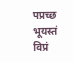पप्रच्छ भूयस्तं विप्रं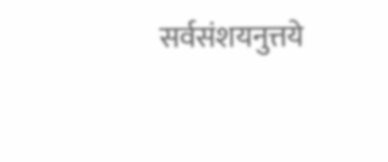सर्वसंशयनुत्तये